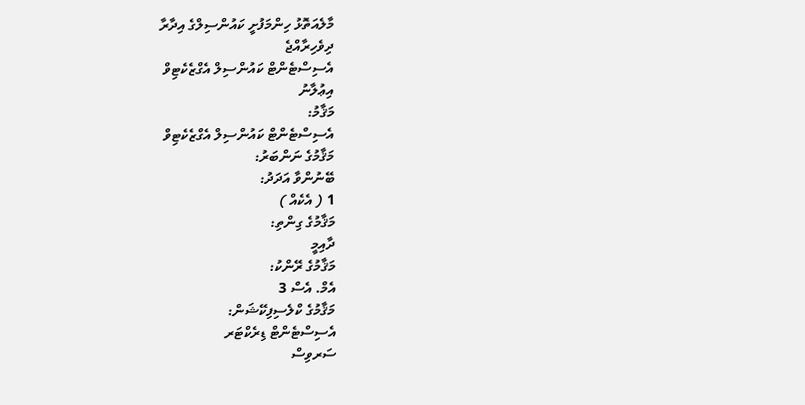މާލެއަތޮޅު ހިންމަފުށީ ކައުންސިލްގެ އިދާރާ
ދިވެހިރާއްޖެ
އެސިސްޓެންޓް ކައުންސިލް އެގްޒެކެޓިވް
އިޢުލާނު
މަޤާމު:
އެސިސްޓެންޓް ކައުންސިލް އެގްޒެކެޓިވް
މަޤާމުގެ ނަންބަރު:
ބޭނުންވާ އަދަދު:
1 ( އެކެއް )
މަޤާމުގެ ގިންތި:
ދާއިމީ
މަޤާމުގެ ރޭންކު:
އެމް. އެސް 3
މަޤާމުގެ ކްލެސިފިކޭޝަން:
އެސިސްޓެންޓް ޑިރެކްޓަރ
ސަރވިސް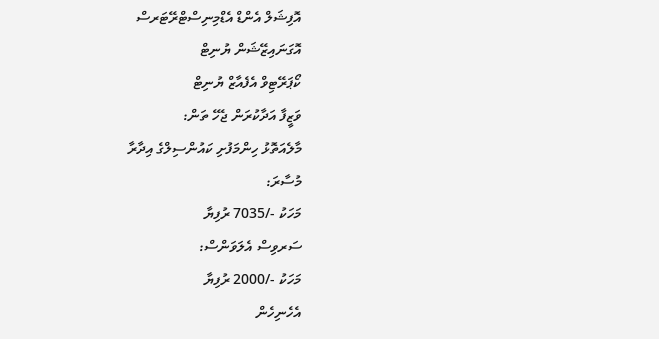އޮފިޝަލް އެންޑް އެޑްމިނިސްޓްރޭޓަރސް
އޮގަނައިޒޭޝަން ޔުނިޓް
ކޯޕަރޭޓިވް އެފެއާޒް ޔުނިޓް
ވަޒީފާ އަދާކުރަން ޖެހޭ ތަން:
މާލެއަތޮޅު ހިންމަފުށި ކައުންސިލްގެ އިދާރާ
މުސާރަ:
މަހަކު -/7035 ރުފިޔާ
ސަރވިސް އެލަވަންސް:
މަހަކު -/2000 ރުފިޔާ
އެހެނިހެން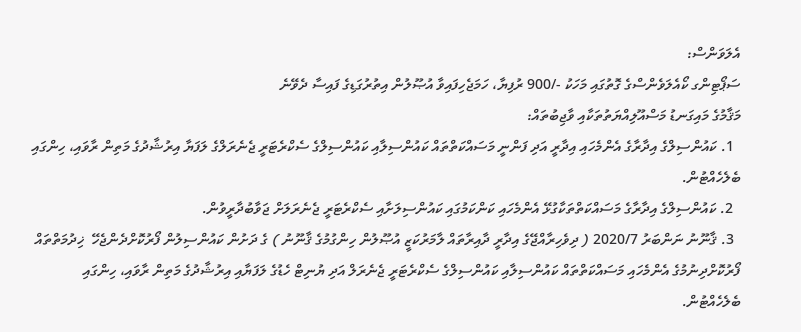އެލަވަންސް:
ސަޕޯޓިންގ ކޯއެލަވެންސްގެ ގޮތުގައި މަހަކު -/900 ރުފިޔާ، ހަމަޖެހިފައިވާ އުޞޫލުން އިތުރުގަޑިގެ ފައިސާ ދެވޭނެ
މަޤާމުގެ މައިގަނޑު މަސްއޫލިއްޔަތުތަކާއި ވާޖިބުތައް:
  1. ކައުންސިލްގެ އިދާރާގެ އެންމެހައި އިދާރީ އަދި ފަންނީ މަސައްކަތްތައް ކައުންސިލާއި ކައުންސިލްގެ ސެކްރެޓަރީ ޖެނެރަލްގެ ލަފަޔާ އިރުޝާދުގެ މަތިން ރާވައި، ހިންގައި ބެލެހެއްޓުން.
  2. ކައުންސިލްގެ އިދާރާގެ މަސައްކަތްތަކާގުޅޭ އެންމެހައި ކަންކަމުގައި ކައުންސިލަށާއި ސެކްރެޓަރީ ޖެނެރަލަށް ޖަވާބުދާރީވުން.
  3. ޤާނޫނު ނަންބަރު 2020/7 ( ދިވެހިރާއްޖޭގެ އިދާރީ ދާއިރާތައް ލާމަރުކަޒީ އުޞޫލުން ހިންގުމުގެ ޤާނޫނު ) ގެ ދަށުން ކައުންސިލުން ފޯރުކޮށްދެންޖެހޭ  ޚިދުމަތްތައް ފޯރުކޮށްދިނުމުގެ އެންމެހައި މަސައްކަތްތައް ކައުންސިލާއި ކައުންސިލްގެ ސެކްރެޓަރީ ޖެނެރަލް އަދި ޔުނިޓް ހެޑުގެ ލަފަޔާއި އިރުޝާދުގެ މަތިން ރާވައި، ހިންގައި ބެލެހެއްޓުން.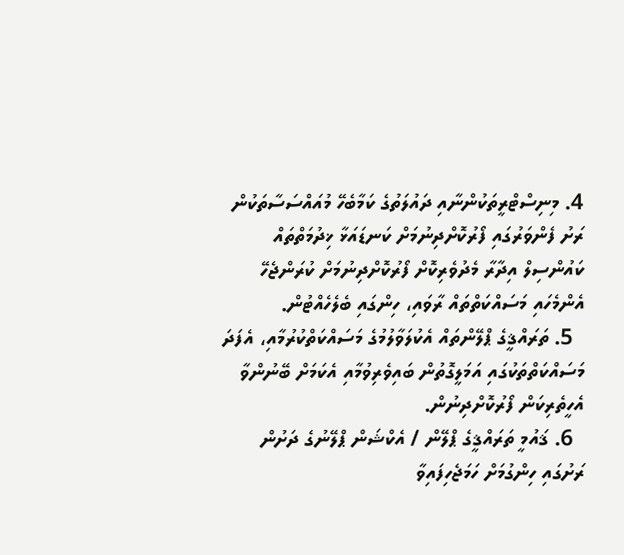4. މިނިސްޓްރީތަކުންނާއި ދައުލަތުގެ ކަމާބެހޭ މުއައްސަސާތަކުން ރަށު ފެންވަރުގައި ފޯރުކޮށްދިނުމަށް ކަނޑައަޅާ ޚިދުމަތްތައް ކައުންސިލް އިދާރާ މެދުވެރިކޮށް ފޯރުކޮށްދިނުމަށް ކުރަންޖެހޭ އެންމެހައި މަސައްކަތްތައް ރާވައި، ހިންގައި ބެލެހެއްޓުން.
  5. ތަރައްޤީގެ ޕްލޭންތައް އެކުލަވާލުމުގެ މަސައްކަތްކުރުމާއި، އެފަދަ މަސައްކަތްތަކުގައި އަމަލީގޮތުން ބައިވެރިވުމާއި އެކަމަށް ބޭނުންވާ އެހީތެރިކަން ފޯރުކޮށްދިނުން.
  6. ޤައުމީ ތަރައްޤީގެ ޕްލޭން / އެކްޝަން ޕްލޭނުގެ ދަށުން ރަށުގައި ހިންގުމަށް ހަމަޖެހިފައިވާ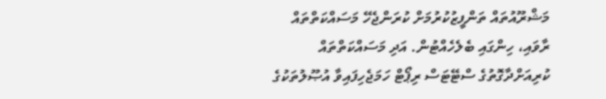މަޝްރޫއުތައް ތަންފީޒުކުރުމަށް ކުރަންޖެހޭ މަސައްކަތްތައް ރާވައި، ހިންގައި ބެލެހެއްޓުން. އަދި މަސައްކަތްތައް ކުރިއަށްދާގޮތުގެ ސްޓޭޓަސް ރިޕޯޓް ހަމަޖެހިފައިވާ އުޞޫލުތަކުގެ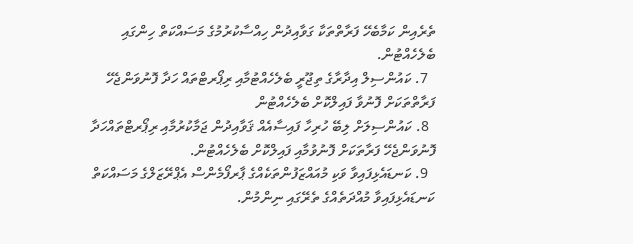ތެރެއިން ކަމާބެހޭ ފަރާތްތަކާ ގަވާއިދުން ހިއްސާކުރުމުގެ މަސައްކަތް ހިންގައި ބެލެހެއްޓުން.
  7. ކައުންސިލް އިދާރާގެ ތިޖޫރީ ބެލެހެއްޓުމާއި ރިޕޯރޓްތައް ހަދާ ފޮނުވަންޖެހޭ ފަރާތްތަކަށް ފޮނުވާ ފައިލްކޮށް ބެލެހެއްޓުން
  8. ކައުންސިލަށް ލިބޭ ހުރިހާ ފައިސާއެއް ޤަވާއިދުން ޖަމާކުރުމާއި ރިޕޯރޓްތައްހަދާ ފޮނުވަންޖެހޭ ފަރާތަކަށް ފޮނުވުމާއި ފައިލްކޮށް ބެލެހެއްޓުން.
  9. ކަނޑައެޅިފައިވާ ވަކި މުއައްޒަފުންތަކެއްގެ ޕާރފޯމެންސް އެޕްރޭޒަލްގެ މަސައްކަތް ކަނޑައެޅިފައިވާ މުއްދަތެއްގެ ތެރޭގައި ނިންމުން.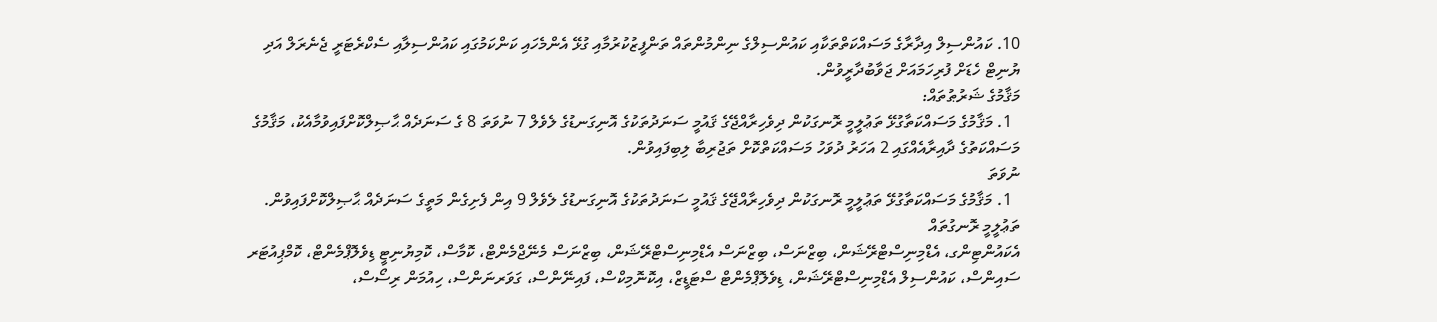10. ކައުންސިލް އިދާރާގެ މަސައްކަތްތަކާއި ކައުންސިލްގެ ނިންމުންތައް ތަންފީޒުކުރުމާއި ގުޅޭ އެންމެހައި ކަންކަމުގައި ކައުންސިލާއި ސެކްރެޓަރީ ޖެނެރަލް އަދި ޔުނިޓް ހެޑަށް ފުރިހަމައަށް ޖަވާބުދާރީވުން.
މަޤާމުގެ ޝަރުޠުތައް:
  1. މަޤާމުގެ މަސައްކަތާގުޅޭ ތަޢުލީމީ ރޮނގަކުން ދިވެހިރާއްޖޭގެ ޤައުމީ ސަނަދުތަކުގެ އޮނިގަނޑުގެ ލެވެލް 7 ނުވަތަ 8 ގެ ސަނަދެއް ޙާޞިލްކޮށްފައިވުމާއެކު، މަޤާމުގެ މަސައްކަތުގެ ދާއިރާއެއްގައި 2 އަހަރު ދުވަހު މަސައްކަތްކޮށް ތަޖުރިބާ ލިބިފައިވުން.
ނުވަތަ
  1. މަޤާމުގެ މަސައްކަތާގުޅޭ ތަޢުލީމީ ރޮނގަކުން ދިވެހިރާއްޖޭގެ ޤައުމީ ސަނަދުތަކުގެ އޮނިގަނޑުގެ ލެވެލް 9 އިން ފެށިގެން މަތީގެ ސަނަދެއް ޙާޞިލްކޮށްފައިވުން.
ތަޢުލީމީ ރޮނގުތައް
އެކައުންޓިންގ، އެޑްމިނިސްޓްރޭޝަން، ބިޒްނަސް، ބިޒްނަސް އެޑްމިނިސްޓްރޭޝަން، ބިޒްނަސް މެނޭޖްމެންޓް، ކޮމާސް، ކޮމިޔުނިޓީ ޑިވެލޮޕްމެންޓް، ކޮމްޕިއުޓަރ ސައިންސް، ކައުންސިލް އެޑްމިނިސްޓްރޭޝަން، ޑިވެލޮޕްމެންޓް ސްޓަޑީޒް، އިކޮނޮމިކްސް، ފައިނޭންސް، ގަވަރނަންސް، ހިއުމަން ރިސޯސް،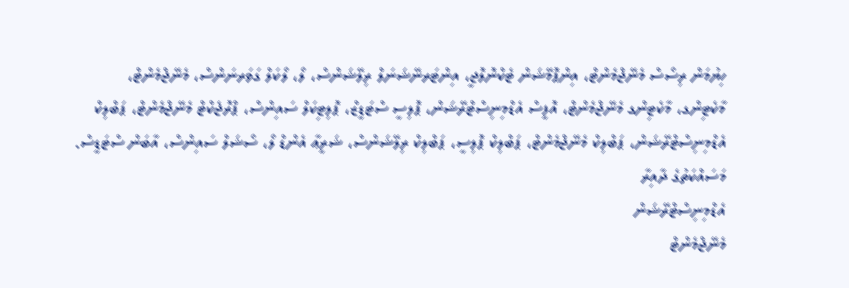ހިޔުމަން ރިސޯސް މެނޭޖްމެންޓް، އިންޕޮމޭޝަން ޓެކްނޮލޮޖީ، އިންޓަރނޭޝަނަލް ރިލޭޝަންސް، ލޯ، ލޯކަލް ގަވަރނަންސް، މެނޭޖްމެންޓް، މާކެޓިންގ، މާކެޓިންގ މެނޭޖްމެންޓް، އޮފީސް އެޑްމިނިސްޓްރޭޝަން، ޕޮލިސީ ސްޓަޑީޒް، ޕޮލިޓިކަލް ސައިންސް، ޕްރޮޖެކްޓް މެނޭޖްމެންޓް، ޕަބްލިކް އެޑްމިނިސްޓްރޭޝަން، ޕަބްލިކް މެނޭޖްމެންޓް، ޕަބްލިކް ޕޮލިސީ، ޕަބްލިކް ރިލޭޝަންސް، ޝަރީޢާ އެންޑް ލޯ، ސޯޝަލް ސައިންސް، އާބަން ސްޓަޑީސް.
މަސައްކަތުގެ ދާއިރާ
އެޑްމިނިސްޓްރޭޝަން
މެނޭޖްމެންޓް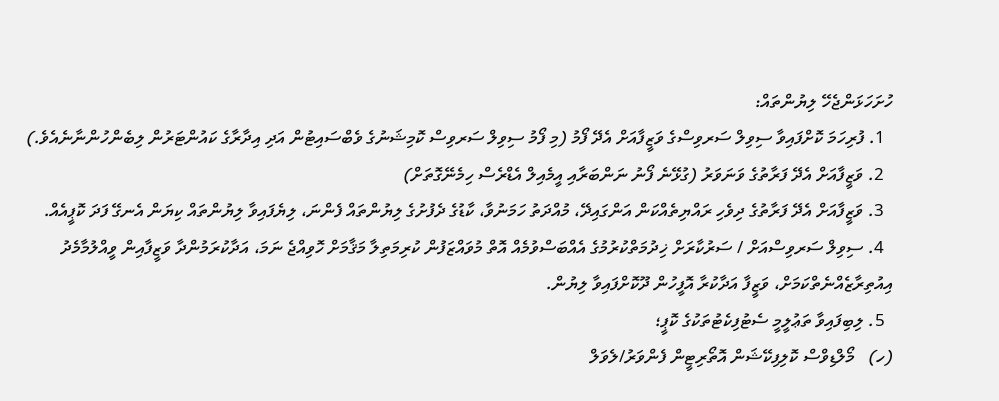ހުށަހަޅަންޖެހޭ ލިޔުންތައް:
  1. ފުރިހަމަ ކޮށްފައިވާ ސިވިލް ސަރވިސްގެ ވަޒީފާއަށް އެދޭ ފޯމު (މި ފޯމު ސިވިލް ސަރވިސް ކޮމިޝަނުގެ ވެބްސައިޓުން އަދި އިދާރާގެ ކައުންޓަރުން ލިބެންހުންނާނެއެވެ.)
  2. ވަޒީފާއަށް އެދޭ ފަރާތުގެ ވަނަވަރު (ގުޅޭނެ ފޯނު ނަންބަރާއި އީމެއިލް އެޑްރެސް ހިމެނޭގޮތަށް)
  3. ވަޒީފާއަށް އެދޭ ފަރާތުގެ ދިވެހި ރައްޔިތެއްކަން އަންގައިދޭ، މުއްދަތު ހަމަނުވާ، ކާޑުގެ ދެފުށުގެ ލިޔުންތައް ފެންނަ، ލިޔެފައިވާ ލިޔުންތައް ކިޔަން އެނގޭ ފަދަ ކޮޕީއެއް.
  4. ސިވިލް ސަރވިސްއަށް / ސަރުކާރަށް ޚިދުމަތްކުރުމުގެ އެއްބަސްވުމެއް އޮތް މުވައްޒަފުން ކުރިމަތިލާ މަޤާމަށް ހޮވިއްޖެ ނަމަ، އަދާކުރަމުންދާ ވަޒީފާއިން ވީއްލުމާމެދު އިއުތިރާޒެއްނެތްކަމަށް، ވަޒީފާ އަދާކުރާ އޮފީހުން ދޫކޮށްފައިވާ ލިޔުން.
  5. ލިބިފައިވާ ތަޢުލީމީ ސެޓުފިކެޓުތަކުގެ ކޮޕީ؛
(ހ)   މޯލްޑިވްސް ކޮލިފިކޭޝަން އޮތޯރިޓީން ފެންވަރު/ލެވަލް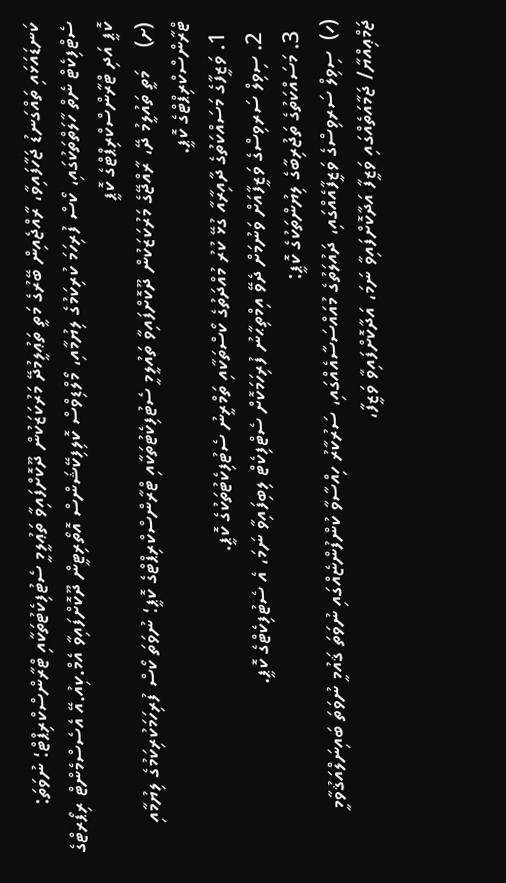ކަނޑައަޅައި ތައްގަނޑު ޖަހާފައިވާ، ރާއްޖެއިން ބޭރުގެ މަތީ ތަޢުލީމުދޭ މަރުކަޒަކުން ދޫކޮށްފައިވާ ތަޢުލީމީ ސެޓުފިކެޓުތަކާއި ޓްރާންސްކްރިޕްޓް؛ ނުވަތަ: ސެޓްފިކެޓް ނެތް ހާލަތްތަކުގައި، ކޯސް ފުރިހަމަ ކުރިކަމުގެ ލިޔުމާއި، މޯލްޑިވްސް ކޮލިފިކޭޝަންސް އޮތޯރިޓީން ދޫކޮށްފައިވާ އެމް.ކިއު.އޭ އެސެސްމެންޓް ރިޕޯރޓްގެ ކޮޕީ އަދި ޓްރާންސްކްރިޕްޓްގެ ކޮޕީ
(ށ)    މަތީ ތައުލީމު ދޭ، ރާއްޖޭގެ މަރުކަޒަކުން ދޫކޮށްފައިވާ ތައުލީމީ ސެޓުފިކެޓުތަކާއި ޓްރާންސްކްރިޕްޓްގެ ކޮޕީ؛ ނުވަތަ ކޯސް ފުރިހަމަކުރިކަމުގެ ލިޔުމާއި ޓްރާންސްކްރިޕްޓްގެ ކޮޕީ.
  1. ވަޒީފާގެ މަސައްކަތުގެ ދާއިރާއާ ގުޅޭ ކުރު މުއްދަތުގެ ކޯސްތަކާއި ތަމްރީނު ސެޓުފިކެޓުތަކުގެ ކޮޕީ.
  2. ސިވިލް ސަރވިސްގެ ވަޒީފާއަށް ވަނުމަށް ދެވޭ އިމްތިޙާނު ފުރިހަމަކޮށް ސެޓްފިކެޓް ލިބިފައިވާ ނަމަ، އެ ސެޓުފިކެޓްގެ ކޮޕީ.
  3. މަސައްކަތުގެ ތަޖުރިބާގެ ލިޔުންތަކުގެ ކޮޕީ:
(ހ)  ސިވިލް ސަރވިސްގެ ވަޒީފާއެއްގައި، ދައުލަތުގެ މުއައްސަސާއެއްގައި، ސަރުކާރު ހިއްސާވާ ކުންފުންޏެއްގައި ނުވަތަ ޤައުމީ ނުވަތަ ބައިނަލްއަޤުވާމީ ޖަމްޢިއްޔާ/ ޖަމާއަތެއްގައި ވަޒީފާ އަދާކޮށްފައިވާ ނަމަ، އަދާކޮށްފައިވާ ވަޒީފާ،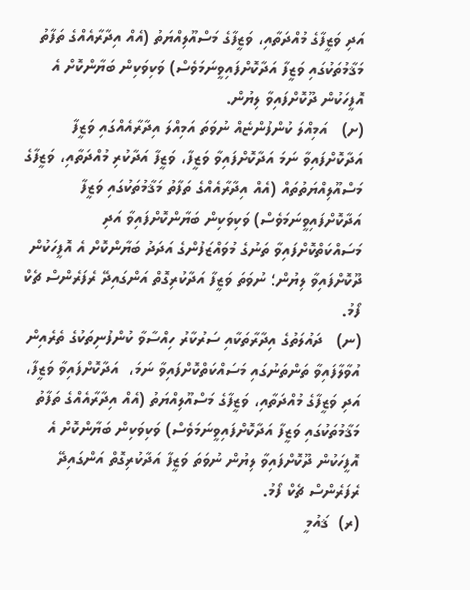އަދި ވަޒީފާގެ މުއްދަތާއި، ވަޒީފާގެ މަސްއޫލިއްޔަތު (އެއް އިދާރާއެއްގެ ތަފާތު މަޤާމުތަކުގައި ވަޒީފާ އަދާކޮށްފައިވީނަމަވެސް) ވަކިވަކިން ބަޔާންކޮށް އެ އޮފީހަކުން ދޫކޮށްފައިވާ ލިޔުން.
(ށ)   އަމިއްލަ ކުންފުންޏެއް ނުވަތަ އަމިއްލަ އިދާރާއެއްގައި ވަޒީފާ އަދާކޮށްފައިވާ ނަމަ އަދާކޮށްފައިވާ ވަޒީފާ، ވަޒީފާ އަދާކުރި މުއްދަތާއި، ވަޒީފާގެ މަސްއޫލިއްޔަތުތައް (އެއް އިދާރާއެއްގެ ތަފާތު މަޤާމުތަކުގައި ވަޒީފާ އަދާކޮށްފައިވީނަމަވެސް) ވަކިވަކިން ބަޔާންކޮށްފައިވާ އަދި މަސައްކަތްކޮށްފައިވާ ތަނުގެ މުވައްޒަފުންގެ އަދަދު ބަޔާންކޮށް އެ އޮފީހަކުން ދޫކޮށްފައިވާ ލިޔުން؛ ނުވަތަ ވަޒީފާ އަދާކުރިގޮތް އަންގައިދޭ ރެފަރެންސް ޗެކް ފޯމު.
(ނ)   ދައުލަތުގެ އިދާރާތަކާއި ސަރުކާރު ހިއްސާވާ ކުންފުނިތަކުގެ ތެރެއިން އުވާލާފައިވާ ތަންތަނުގައި މަސައްކަތްކޮށްފައިވާ ނަމަ،  އަދާކޮށްފައިވާ ވަޒީފާ، އަދި ވަޒީފާގެ މުއްދަތާއި، ވަޒީފާގެ މަސްއޫލިއްޔަތު (އެއް އިދާރާއެއްގެ ތަފާތު މަޤާމުތަކުގައި ވަޒީފާ އަދާކޮށްފައިވީނަމަވެސް) ވަކިވަކިން ބަޔާންކޮށް އެ އޮފީހަކުން ދޫކޮށްފައިވާ ލިޔުން ނުވަތަ ވަޒީފާ އަދާކުރިގޮތް އަންގައިދޭ ރެފަރެންސް ޗެކް ފޯމު.
(ރ)  ޤައުމީ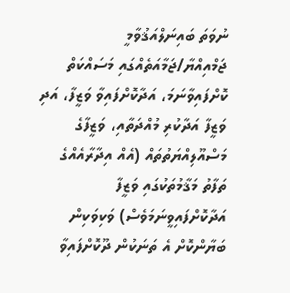ނުވަތަ ބައިނަލްއަޤުވާމީ ޖަމްއިއްޔާ/ޖަމާއަތެއްގައި މަސައްކަތް ކޮށްފައިވާނަމަ، އަދާކޮށްފައިވާ ވަޒީފާ، އަދި ވަޒީފާ އަދާކުރި މުއްދަތާއި، ވަޒީފާގެ މަސްއޫލިއްޔަތުތައް (އެއް އިދާރާއެއްގެ ތަފާތު މަޤާމުތަކުގައި ވަޒީފާ އަދާކޮށްފައިވީނަމަވެސް) ވަކިވަކިން ބަޔާންކޮށް އެ ތަނަކުން ދޫކޮށްފައިވާ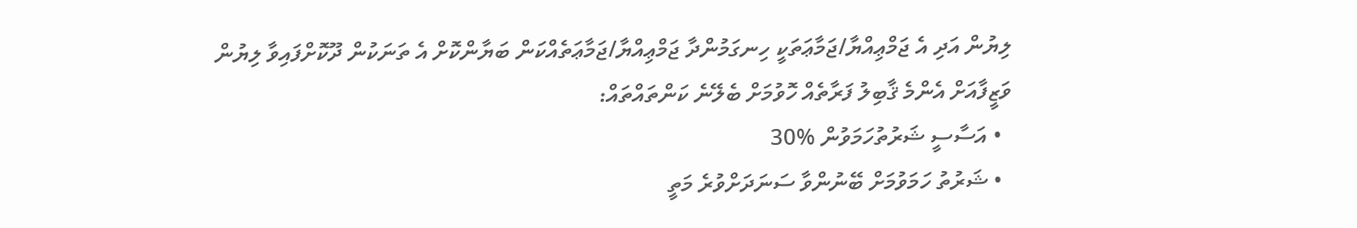ލިޔުން އަދި އެ ޖަމްޢިއްޔާ/ޖަމާޢަތަކީ ހިނގަމުންދާ ޖަމްޢިއްޔާ/ޖަމާޢަތެއްކަން ބަޔާންކޮށް އެ ތަނަކުން ދޫކޮށްފައިވާ ލިޔުން
ވަޒީފާއަށް އެންމެ ޤާބިލު ފަރާތެއް ހޮވުމަށް ބެލޭނެ ކަންތައްތައް:
  • އަސާސީ ޝަރުތުހަމަވުން %30
  • ޝަރުތު ހަމަވުމަށް ބޭނުންވާ ސަނަދަށްވުރެ މަތީ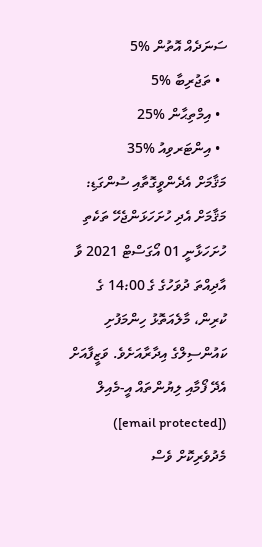ސަނަދެއް އޮތުން %5
  • ތަޖުރިބާ %5
  • އިމްތިޙާން %25
  • އިންޓަރވިއު %35
މަޤާމަށް އެދެންވީގޮތާއި ސުންގަޑި:
މަޤާމަށް އެދި ހުށަހަޅަންޖެހޭ ތަކެތި ހުށަހަޅާނީ 01 އޯގަސްޓް 2021 ވާ އާދިއްތަ ދުވަހުގެ ގެ 14:00 ގެ ކުރިން، މާލެއަތޮޅު ހިންމަފުށި ކައުންސިލްގެ އިދާރާއަށެވެ. ވަޒީފާއަށް އެދޭ ފޯމާއި ލިޔުންތައް އީ-މެއިލް ([email protected]) މެދުވެރިކޮށް ވެސް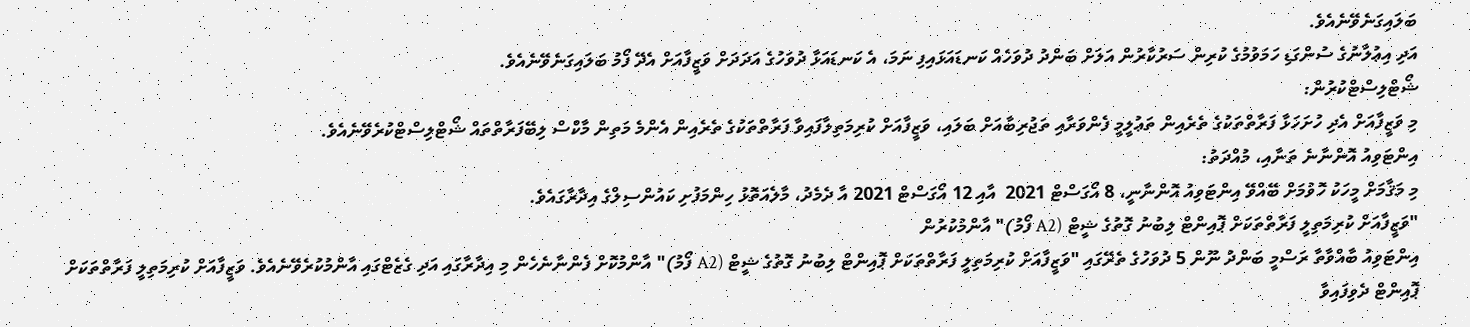ބަލައިގަނެވޭނެއެވެ.
އަދި އިޢުލާނުގެ ސުންގަޑި ހަމަވުމުގެ ކުރިން ސަރުކާރުން އަލަށް ބަންދު ދުވަހެއް ކަނޑައަޅައިފި ނަމަ، އެ ކަނޑައަޅާ ދުވަހުގެ އަދަދަށް ވަޒީފާއަށް އެދޭ ފޯމު ބަލައިގަނެވޭނެއެވެ.
ޝޯޓްލިސްޓްކުރުން:
މި ވަޒީފާއަށް އެދި ހުށަހަޅާ ފަރާތްތަކުގެ ތެރެއިން ތަޢުލީމީ ފެންވަރާއި ތަޖުރިބާއަށް ބަލައި، ވަޒީފާއަށް ކުރިމަތިލާފައިވާ ފަރާތްތަކުގެ ތެރެއިން އެންމެ މަތިން މާކްސް ލިބޭފަރާތްތައް ޝޯޓްލިސްޓްކުރެވޭނެއެވެ.
އިންޓަވިއު އޮންނާނެ ތަނާއި، މުއްދަތު:
މި މަޤާމަށް މީހަކު ހޮވުމަށް ބޭއްވޭ އިންޓަވިއު އޮންނާނީ، 8 އޯގަސްޓް 2021  އާއި 12 އޯގަސްޓް 2021 އާ ދެމެދު، މާލެއަތޮޅު ހިންމަފުށި ކައުންސިލްގެ އިދާރާގައެވެ.
"ވަޒީފާއަށް ކުރިމަތިލީ ފަރާތްތަކަށް ޕޮއިންޓް ލިބުނު ގޮތުގެ ޝީޓް (A2 ފޯމު)" އާންމުކުރުން
އިންޓަވިއު ބާއްވާތާ ރަސްމީ ބަންދު ނޫން 5 ދުވަހުގެ ތެރޭގައި "ވަޒީފާއަށް ކުރިމަތިލީ ފަރާތްތަކަށް ޕޮއިންޓް ލިބުނު ގޮތުގެ ޝީޓް (A2 ފޯމު)" އާންމުކޮށް ފެންނާނެހެން މި އިދާރާގައި އަދި ގެޒެޓްގައި އާންމުކުރެވޭނެއެވެ. ވަޒީފާއަށް ކުރިމަތިލީ ފަރާތްތަކަށް ޕޮއިންޓް ދެވިފައިވާ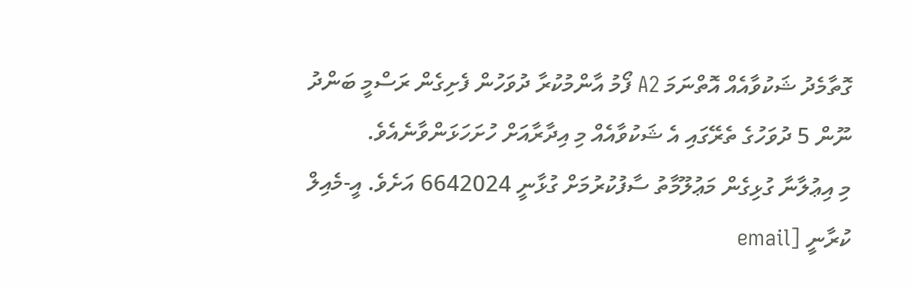ގޮތާމެދު ޝަކުވާއެއް އޮތްނަމަ A2 ފޯމު އާންމުކުރާ ދުވަހުން ފެށިގެން ރަސްމީ ބަންދު ނޫން 5 ދުވަހުގެ ތެރޭގައި އެ ޝަކުވާއެއް މި އިދާރާއަށް ހުށަހަޅަންވާނެއެވެ.
މި އިޢުލާނާ ގުޅިގެން މަޢުލޫމާތު ސާފުކުރުމަށް ގުޅާނީ 6642024 އަށެވެ. އީ-މެއިލް ކުރާނީ [email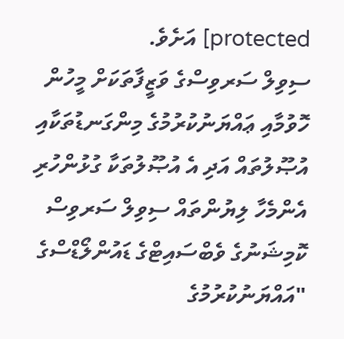protected] އަށެވެ.
ސިވިލް ސަރވިސްގެ ވަޒީފާތަކަށް މީހުން ހޮވުމާއި ޢައްޔަނުކުރުމުގެ މިންގަނޑުތަކާއި އުޞޫލުތައް އަދި އެ އުޞޫލުތަކާ ގުޅުންހުރި އެންމެހާ ލިޔުންތައް ސިވިލް ސަރވިސް ކޮމިޝަނުގެ ވެބްސައިޓްގެ ޑައުންލޯޑްސްގެ "އައްޔަނުކުރުމުގެ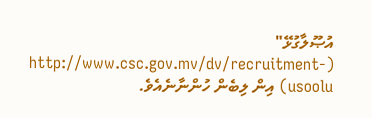އުޞޫލާގުޅޭ" (http://www.csc.gov.mv/dv/recruitment-usoolu) އިން ލިބެން ހުންނާނެއެވެ.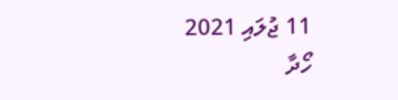11 ޖުލައި 2021
ހޯދާ